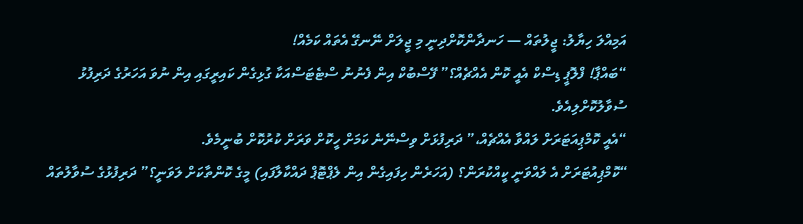އަމިއްލަ ހިޔާލު: ޖީލުތައް — ހަނދާންކޮށްދިނީ މި ޖީލަށް ނޭނގޭ އެތައް ކަމެއް!
“ބައްޕާ! ފްލޮޕީ ޑިސްކް އެއީ ކޮން އެއްޗެއް؟” ފޭސްބުކް އިން ފެނުނު ސްޓެޓަސްއަކާ ގުޅިގެން ކައިރީގައި އިން ނުވަ އަހަރުގެ ދަރިފުޅު ސުވާލުކޮށްލިއެވެ.
“އެއީ ކޮމްޕިއަޓަރަށް ލައްވާ އެއްޗެއް،” ދަރިފުޅަށް ވިސްނޭނެ ކަމަށް ހީކޮށް ވަރަށް ކުރުކޮށް ބުނީމެވެ.
“ކޮމްޕިއުޓަރަށް އެ ލައްވަނީ ކީއްކުރަން؟ (އަހަރެން ހިފައިގެން އިން ލެޕްޓޮޕް ދައްކާލާފައި) މީގެ ކޮންތާކަށް ލަވަނީ؟” ދަރިފުޅުގެ ސުވާލުތައް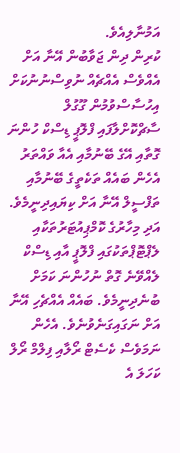އަމުނާލިއެވެ.
ކުރިން ދިން ޖަވާބުން އޭނާ އަށް އެއްވެސް އެއްޗެއް ނުވިސްނުނުކަށް އިހުސާސްވުމުން ގޫގުލް ސާޗްކޮށްލާފައި ފްލޮޕީ ޑިސްކް ހުންނަ ގޮތާއި އޭގެ ބޭނުމާއި އެއާ ވައްތަރު އެހެން ބައެއް ތަކެތީގެ ބޭނުމާއި ތަފްސީލް އޭނާ އަށް ކިޔައިދިނީމެވެ. އަދި މިހާރުގެ ކޮމްޕިއުޓަރުތަކާއި ލެޕްޓޮޕްތަކުގައި ފްލޮޕީ އާއި ޑިސްކް ލެއްވޭނެ ގޮތް ނުހުންނަ ކަމަށް ބުނެދިނީމެވެ. ބައެއް އެއްޗެހި އޭނާ އަށް ނަގައިގަނެވުނެވެ. އެހެން ނަމަވެސް ކެސެޓް ރޯލާއި ފިލްމް ރޯލް ކަހަލަ އެ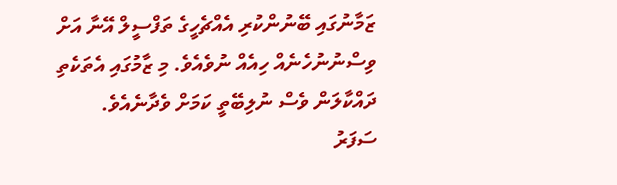ޒަމާނުގައި ބޭނުންކުރި އެއްޗެހީގެ ތަފްސީލް އޭނާ އަށް ވިސްނުނުހެނެއް ހިއެއް ނުވެއެވެ. މި ޒާމުގައި އެތަކެތި ދައްކާލަން ވެސް ނުލިބޭތީ ކަމަށް ވެދާނެއެވެ.
ސަފަރު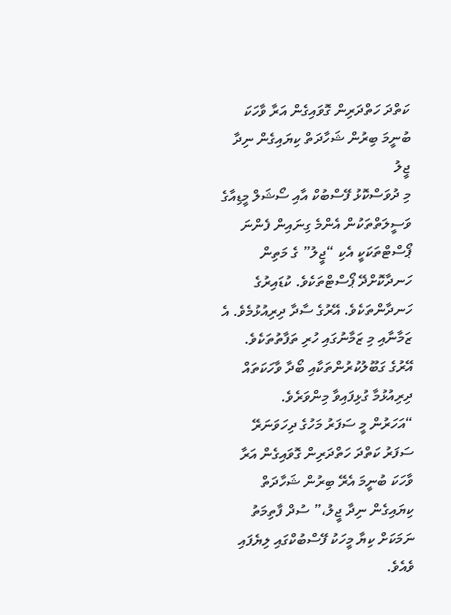ކަތްދަ ހަތްދަރިން ގޮވައިގެން އަރާ ވާހަކަ ބުނީމަ ބިރުން ޝަހާދަތް ކިޔައިގެން ނިދާ ޖީލު
މި ދުވަސްކޮޅު ފޭސްބުކް އާއި ސޯޝަލް މީޑިއާގެ ވަސީލަތްތަކުން އެންމެ ގިނައިން ފެންނަ ޕޯސްޓްތަކަކީ އެކި “ޖީލު” ގެ މަތިން ހަނދާކޮށްދޭ ޕޯސްޓްތަކެވެ. ކުޑައިރުގެ ހަނދާންތަކެވެ. އޭރުގެ ސާދާ ދިރިއުޅުމެވެ. އެ ޒަމާނާއި މި ޒަމާނުގައި ހުރި ތަފާތުތަކެވެ. އޭރުގެ ގަބޫލުކުރުންތަކާއި ބޯދާ ވާހަކަތައް ދިރިއުޅުމާ ގުޅިފައިވާ މިންވަރެވެ.
“އަހަރުން މީ ސަފަރު މަހުގެ ދިހަވަނަރޭ ސަފަރު ކަތްދަ ހަތްދަރިން ގޮވައިގެން އަރާ ވާހަކަ ބުނީމަ އެރޭ ބިރުން ޝަހާދަތް ކިޔައިގެން ނިދާ ޖީލު،” ސުދް ފާތިމަތު ނަމަކަށް ކިޔާ މީހަކު ފޭސްބުކްގައި ލިޔެފައި ވެއެވެ.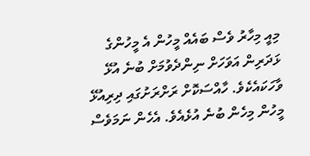މިއީ މިހާރު ވެސް ބައެއް މީހުން އެ މީހުންގެ ޅަދަރިން އަވަހަށް ނިންދެވުމަށް ބުނެ އުޅޭ ވާހަކައެކެވެ. ހާއްސަކޮށް ރަށްރަށުގައި ދިރިއުޅޭ މީހުން މިހެން ބުނެ އުޅެއެވެ. އެހެން ނަމަވެސް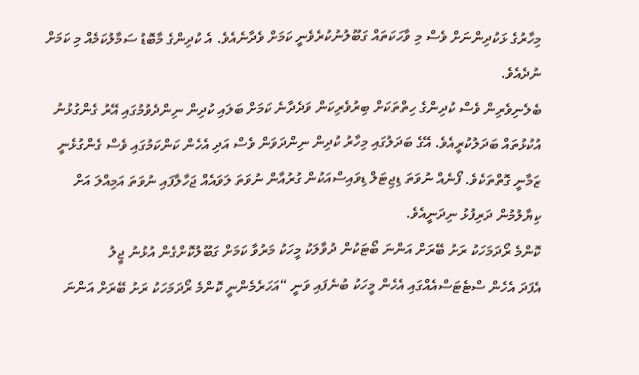މިހާރުގެ ޅަކުދިންނަށް ވެސް މި ވާހަކަތައް ގަބޫލުނުކުރެވެނީ ކަމަށް ވެދާނެއެވެ. އެ ކުދިންގެ މާބޮޑު ސަމާލުކަމެއް މި ކަމަށް ނުދެއެވެ.
ބެލެނިވެރިން ވެސް ކުދިންގެ ހިތްތަކަށް ބިރުވެރިކަން ވަދެދާނެ ކަމަށް ބަލައި ކުދިން ނިންދެވުމުގައި އޭރު ގެންގުޅުނު އުކުޅުތައް ބަދަލުކުރީއެވެ. އޭގެ ބަދަލުގައި މިހާރު ކުދިން ނިންދަވަން ވެސް އަދި އެހެން ކަންކަމުގައި ވެސް ގެންގުޅެނީ ޒަމާނީ ގޮތްތަކެވެ. ފޯނެއް ނުވަތަ ޑިޖިޓަލް ޑިވައިސްއަކުން ގުރުއާން ނުވަތަ ލަވައެއް ޖަހާލާފައި ނުވަތަ އަމިއްލަ އަށް ކިޔާލުމުން ދަރިފުޅު ނިދަނީއެވެ.
ކޮންމެ ރޯދަމަހަކު ރަށު ބޭރަށް އަންނަ ބޯޓަކުން ދުވާލަކު މީހަކު މަރުވާ ކަމަށް ގަބޫލުކޮށްގެން އުޅުނު ޖީލު
އެފަދަ އެހެން ސްޓެޓަސްއެއްގައި އެހެން މީހަކު ބުނެފައި ވަނީ “އަހަރެމެންނީ ކޮންމެ ރޯދަމަހަކު ރަށު ބޭރަށް އަންނަ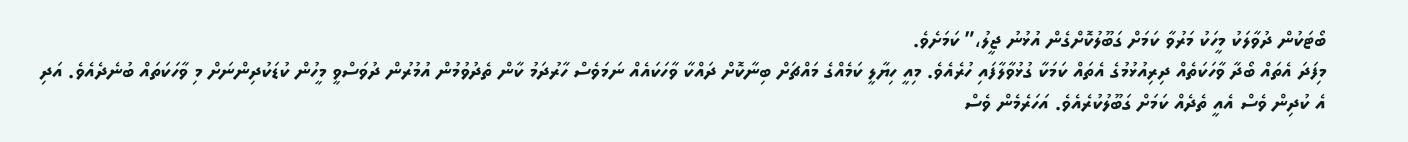ބޯޓަކުން ދުވާލަކު މީހަކު މަރުވާ ކަމަށް ގަބޫލުކޮށްގެން އުޅުނު ޖީލު،” ކަމަށެވެ.
މިފަދަ އެތައް ބޯދާ ވާހަކަތެއް ދިރިއުޅުމުގެ އެތައް ކަމަކާ ގުޅުވާލާފައި ހުރެއެވެ. މިއީ ހިޔާލީ ކަމެއްގެ މައްޗަށް ބިނާކޮށް ދައްކާ ވާހަކައެއް ނަމަވެސް ހާރުދަމު ކާން ތެދުވުމުން އުމުރުން ދުވަސްވީ މީހުން ކުޑަކުދިންނަށް މި ވާހަކަތައް ބުނެދެއެވެ. އަދި އެ ކުދިން ވެސް އެއީ ތެދެއް ކަމަށް ގަބޫލުކުރެއެވެ. އަހަރެމެން ވެސް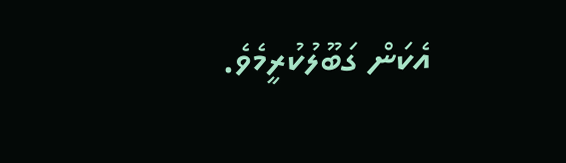އެކަން ގަބޫލުކުރީމެވެ.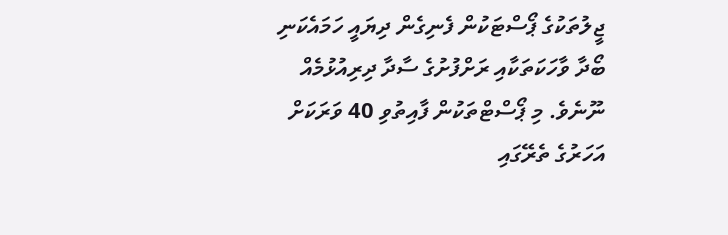ޖީލުތަކުގެ ޕޯސްޓަކުން ފެނިގެން ދިޔައީ ހަމައެކަނި ބޯދާ ވާހަކަތަކާއި ރަށްފުށުގެ ސާދާ ދިރިއުޅުމެއް ނޫނެވެ. މި ޕޯސްޓްތަކުން ފާއިތުވި 40 ވަރަކަށް އަހަރުގެ ތެރޭގައި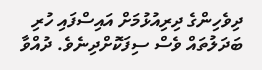ދިވެހިންގެ ދިރިއުޅުމަށް އައިސްފައި ހުރި ބަދަލުތައް ވެސް ސިފަކޮށްދިނެވެ. ދުއްވާ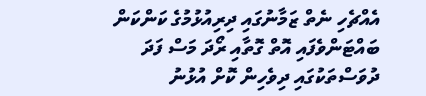އެއްޗެހި ނެތް ޒަމާނުގައި ދިރިއުޅުމުގެ ކަންކަން ބައްޓަންވެފައި އޮތް ގޮތާއި ރޯދަ މަސް ފަދަ ދުވަސްތަކުގައި ދިވެހިން ކޮށް އުޅުނު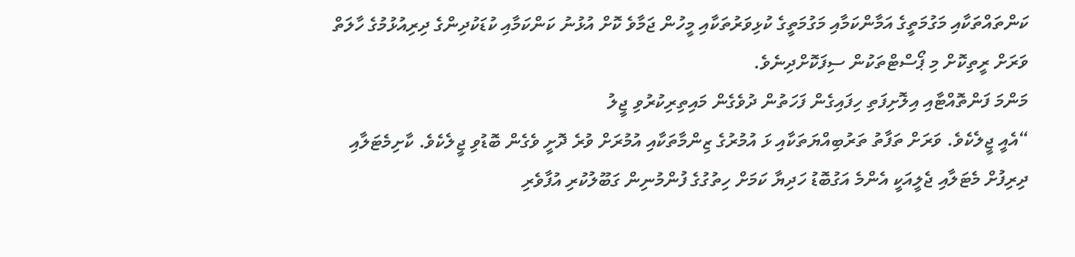ކަންތައްތަކާއި މަގުމަތީގެ އަމާންކަމާއި މަގުމަތީގެ ކުޅިވަރުތަކާއި މީހުން ޖަމާވެ ކޮށް އުޅުނު ކަންކަމާއި ކުޑަކުދިންގެ ދިރިއުޅުމުގެ ހާލަތް ވަރަށް ރީތިކޮށް މި ޕޯސްޓްތަކުން ސިފަކޮށްދިނެވެ.
މަންމަ ފަންތޮއްޓާއި އިލޮށިފަތި ހިފައިގެން ފަހަތުން ދުވެގެން މައިތިރިކުރުވި ޖީލު
“އެއީ ޖީލެކެވެ. ވަރަށް ތަފާތު ތަރުބިއްޔަތަކާއި ޅަ އުމުރުގެ ޒިންމާތަކާއި އުމުރަށް ވުރެ ދޮށީ ވެގެން ބޮޑުވި ޖީލެކެވެ. ކާށިމެޓަލާއި ދިރިފުށް މެޓަލާއި ޖެލީއަކީ އެންމެ އަގުބޮޑު ހަދިޔާ ކަމަށް ހިތުގުގެ ފުންމުނިން ގަބޫލުކުރި އުފާވެރި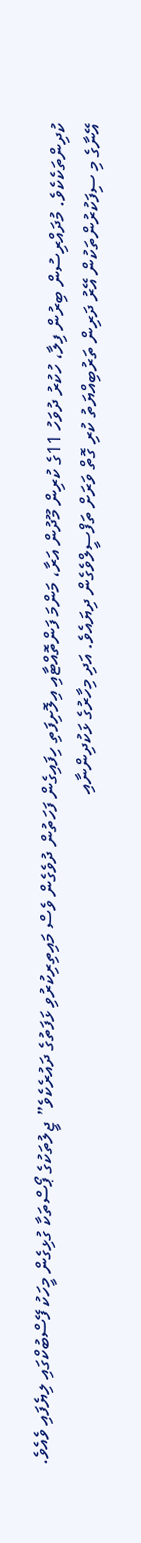ކުދިންތަކެކެވެ. މުދައްރިސުން ބިރުން ފިލާ، ހުކުރު ދުވަހު 11ގެ ކުރިން މޫދުން އަރާ، މަންމަ ފަންތޮއްޓާއި އިލޮށިފަތި ހިފައިގެން ފަހަތުން ދުވެގެން ވެސް މައިތިރިކުރުވި ޅަފަތުގެ ދައުރެކެވެ” ޖީލުތަކުގެ ޕޯސްތަކާ ގުޅިގެން މީހަކު ފޭސްބުކްގައި ލިޔެފައި ވެއެވެ.
އޭނާގެ މި ސިފަކުރުންތަކުން އޭރު ދަރިން ތަރުބިއްޔަތު ކުރި ގޮތް ވަރަށް ތަފްސީލްވެގެން ދިޔައެވެ. އަދި މިހާރުގެ ޅަކުދިންނާއި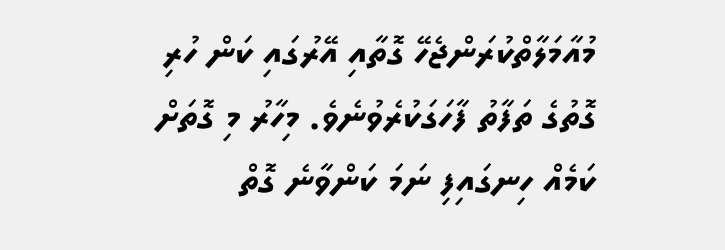މުއާމަލާތްކުރަންޖެހޭ ގޮތާއި އޭރުގައި ކަން ހުރި ގޮތުގެ ތަފާތު ފާހަގަކުރެވުނެވެ. މިހާރު މި ގޮތަށް ކަމެއް ހިނގައިފި ނަމަ ކަންވާނެ ގޮތް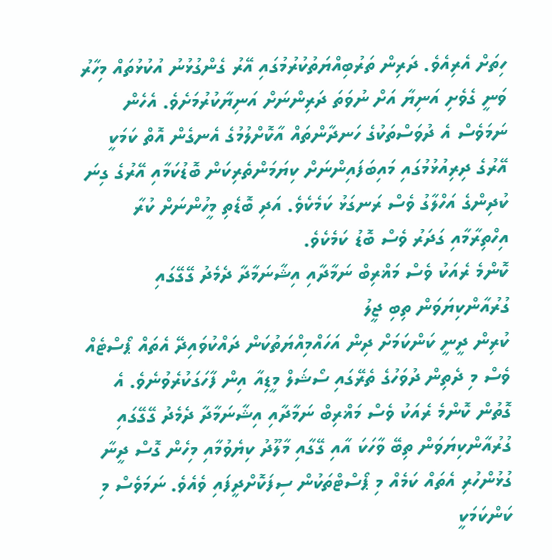ހިތަށް އެރިއެވެ. ދަރިން ތަރުބިއްޔަތުކުރުމުގައި އޭރު ގެންގުޅުނު އުކުޅުތައް މިހާރު ވަނީ ގެވެށި އަނިޔާ އަށް ނުވަތަ ދަރިންނަށް އަނިޔާކުރުމަށެވެ. އެހެން ނަމަވެސް އެ ދުވަސްތަކުގެ ހަނދާންތައް އާކޮށްލުމުގެ އެނގެން އޮތް ކަމަކީ އޭރުގެ ދިރިއުޅުމުގައި މައިބަފައިންނަށް ކިޔަމަންތެރިކަން ބޮޑުކަމާއި އޭރުގެ ގިނަ ކުދިންގެ އަހްލާގު ވެސް ރަނގަޅު ކަމެކެވެ. އަދި ބޮޑެތި މީހުންނަށް ކުރާ އިހްތިރާމާއި ގަދަރު ވެސް ބޮޑު ކަމެކެވެ.
ކޮންމެ ރެއަކު ވެސް މަޣްރިބް ނަމާދާއި އިޝާނަމާދާ ދެމެދު ގޭގޭގައި ގުރުއާންކިޔަވަން ތިބި ޖީލު
ކުރިން ދީނީ ކަންކަމަށް ދިން އަހައްމިއްޔަތުކަން ދައްކުވައިދޭ އެތައް ޕޯސްޓެއް ވެސް މި ދެތިން ދުވަހުގެ ތެރޭގައި ސޯޝަލް މީޑިއާ އިން ފާހަގަކުރެވުނެވެ. އެ ގޮތުން ކޮންމެ ރެއަކު ވެސް މަޣްރިބް ނަމާދާއި އިޝާނަމާދާ ދެމެދު ގޭގޭގައި ގުރުއާންކިޔަވަން ތިބޭ ވާހަކަ އާއި ގޭގާއި މާލޫދު ކިޔެވުމާއި މިހެން ގޮސް ދީނާ ގުޅުންހުރި އެތައް ކަމެއް މި ޕޯސްޓްތަކުން ސިފަކޮށްދީފައި ވެއެވެ. ނަމަވެސް މި ކަންކަމަކީ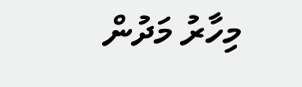މިހާރު މަދުން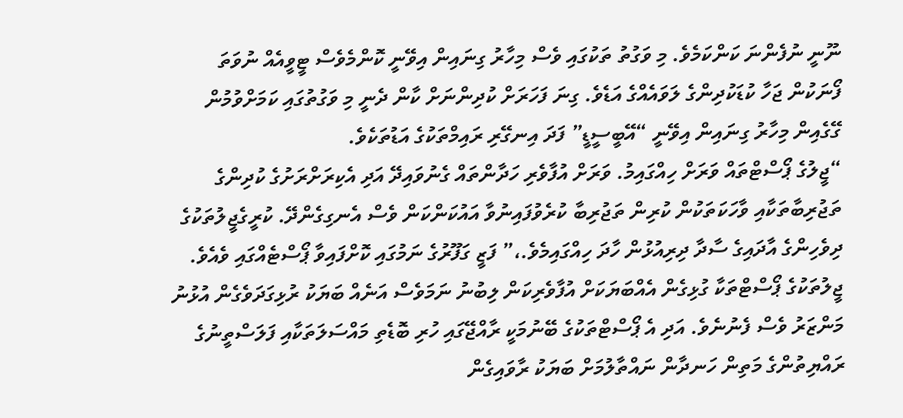ނޫނީ ނުފެންނަ ކަންކަމެވެ. މި ވަގުތު ތަކުގައި ވެސް މިހާރު ގިނައިން އިވޭނީ ކޮންމެވެސް ޓީވީއެއް ނުވަތަ ފޯނަކުން ޖަހާ ކުޑަކުދިންގެ ލަވައެއްގެ އަޑެވެ. ގިނަ ފަހަރަށް ކުދިންނަށް ކާން ދެނީ މި ވަގުތުގައި ކަމަށްވުމުން ގޭގެއިން މިހާރު ގިނައިން އިވޭނީ “އޭބީސީޑީ” ފަދަ އިނގޭރި ރައިމްތަކުގެ އަޑުތަކެވެ.
“ޖީލުގެ ޕޯސްޓްތައް ވަރަށް ހިއްގައިމު. ވަރަށް އުފާވެރި ހަދާންތައް ގެނުވައިދޭ އަދި އެކިރަށްރަށުގެ ކުދިންގެ ތަޖުރިބާތަކާއި ވާހަކަތަކުން ކުރިން ތަޖުރިބާ ކުރެވުފައިނުވާ އައުކަންކަން ވެސް އެނގިގެންދޭ. ކުރީގެޖީލުތަކުގެ ދިވެހިންގެ އާދައިގެ ސާދާ ދިރިއުޅުން ހާދަ ހިއްގައިމެވެ.،” ފަޒީ ގަފޫރުގެ ނަމުގައި ކޮށްފައިވާ ޕޯސްޓެއްގައި ވެއެވެ.
ޖީލުތަކުގެ ޕޯސްޓްތަކާ ގުޅިގެން އެއްބަޔަކަށް އުފާވެރިކަން ލިބުނު ނަމަވެސް އަނެއް ބަޔަކު ރުޅިގަދަވެގެން އުޅުނު މަންޒަރު ވެސް ފެނުނެވެ. އަދި އެ ޕޯސްޓްތަކުގެ ބޭނުމަކީ ރާއްޖޭގައި ހުރި ބޮޑެތި މައްސަލަތަކާއި ފަލަސްތީނުގެ ރައްޔިތުންގެ މަތިން ހަނދާން ނައްތާލުމަށް ބަޔަކު ރާވައިގެން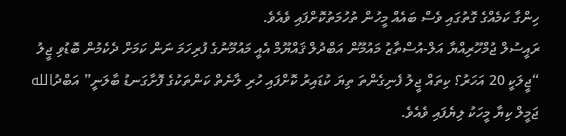ހިންގާ ކަމެއްގެ ގޮތުގައި ވެސް ބައެއް މީހުން ތުހުމަތުކޮށްފައި ވެއެވެ.
ރައީސުލް ޖުމްހޫރިއްޔާ އަލް-އުސްތާޒު މައުމޫން އަބްދުލް ޤައްޔޫމް އެއީ މައުމޫނުގެ ފުރިހަމަ ނަން ކަމަށް ދެކެމުން ބޮޑުވި ޖީލު
“ޖީލަކީ 20 އަހަރު؟ ކިތައް ޖީލު ފެނިގެންތަ ތިޔަ ކުޑައިރު ކޮށްފައި ހުރި ލާނެތް ކަންތަކުގެ ފޮށާގަނޑު ބާލަނީ” އަބްދުالله ޖަމީލް ކިޔާ މީހަކު ލިޔެފައި ވެއެވެ.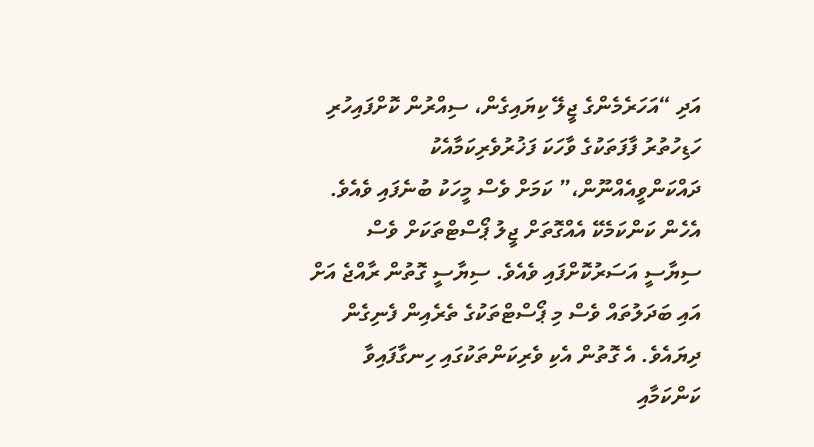އަދި “އަހަރެމެންގެ ޖީލޭ ކިޔައިގެން، ސިއްރުން ކޮށްފައިހުރި ހަޑިހުތުރު ފާފަތަކުގެ ވާހަކަ ފަޚުރުވެރިކަމާއެކު ދައްކަންވީއެއްނޫން،” ކަމަށް ވެސް މީހަކު ބުނެފައި ވެއެވެ.
އެހެން ކަންކަމެކޭ އެއްގޮތަށް ޖީލު ޕޯސްޓްތަކަށް ވެސް ސިޔާސީ އަސަރުކޮށްފައި ވެއެވެ. ސިޔާސީ ގޮތުން ރާއްޖެ އަށް އައި ބަދަލުތައް ވެސް މި ޕޯސްޓްތަކުގެ ތެރެއިން ފެނިގެން ދިޔައެވެ. އެ ގޮތުން އެކި ވެރިކަންތަކުގައި ހިނގާފައިވާ ކަންކަމާއި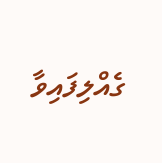ގެއްލިފައިވާ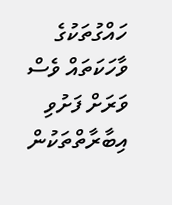ހައްގުތަކުގެ ވާހަކަތައް ވެސް ވަރަށް ފަށުވި އިބާރާތްތަކުން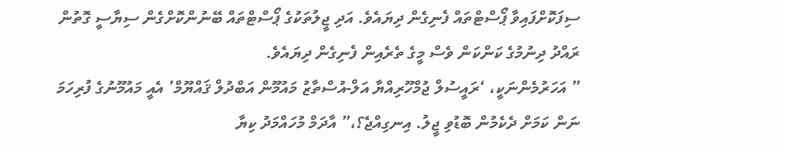ސިފަކޮށްފައިވާ ޕޯސްޓްތައް ފެނިގެން ދިޔައެވެ. އަދި ޖީލުތަކުގެ ޕޯސްޓްތައް ބޭނުންކޮށްގެން ސިޔާސީ ގޮތުން ރައްދު ދިނުމުގެ ކަންކަން ވެސް މީގެ ތެރެއިން ފެނިގެން ދިޔައެވެ.
” އަހަރުމެންނަކީ، ‘ރައީސުލް ޖުމްހޫރިއްޔާ އަލް-އުސްތާޒު މައުމޫން އަބްދުލް ޤައްޔޫމް’ އެއީ މައުމޫނުގެ ފުރިހަމަ ނަން ކަމަށް ދެކެމުން ބޮޑުވި ޖީލު. އިނގިއްޖެ؟،” އާދަމް މުހައްމަދު ކިޔާ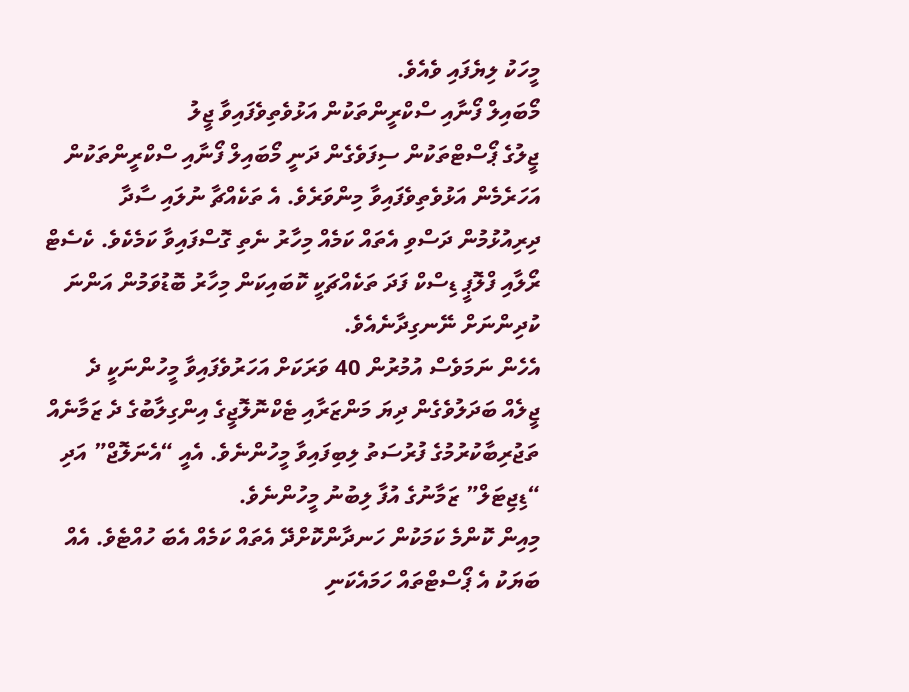މީހަކު ލިޔެފައި ވެއެވެ.
މޯބައިލް ފޯނާއި ސްކްރީންތަކުން އަޅުވެތިވެފައިވާ ޖީލު
ޖީލުގެ ޕޯސްޓްތަކުން ސިފަވެގެން ދަނީ މޯބައިލް ފޯނާއި ސްކްރީންތަކުން އަހަރެމެން އަޅުވެތިވެފައިވާ މިންވަރެވެ. އެ ތަކެއްޗާ ނުލައި ސާދާ ދިރިއުޅުމުން ދަސްވި އެތައް ކަމެއް މިހާރު ނެތި ގޮސްފައިވާ ކަމެކެވެ. ކެސެޓް ރޯލާއި ފްލޮޕީ ޑިސްކް ފަދަ ތަކެއްޗަކީ ކޮބައިކަން މިހާރު ބޮޑުވަމުން އަންނަ ކުދިންނަށް ނޭނގިދާނެއެވެ.
އެހެން ނަމަވެސް އުމުރުން 40 ވަރަކަށް އަހަރުވެފައިވާ މީހުންނަކީ ދެ ޖީލެއް ބަދަލުވެގެން ދިޔަ މަންޒަރާއި ޓެކްނޮލޮޖީގެ އިންގިލާބުގެ ދެ ޒަމާނެއް ތަޖުރިބާކުރުމުގެ ފުރުސަތު ލިބިފައިވާ މީހުންނެވެ. އެއީ “އެނަލޮޖް” އަދި “ޑިޖިޓަލް” ޒަމާނުގެ އުފާ ލިބުނު މީހުންނެވެ.
މިއިން ކޮންމެ ކަމަކުން ހަނދާންކޮށްދޭ އެތައް ކަމެއް އެބަ ހުއްޓެވެ. އެއް ބަޔަކު އެ ޕޯސްޓްތައް ހަމައެކަނި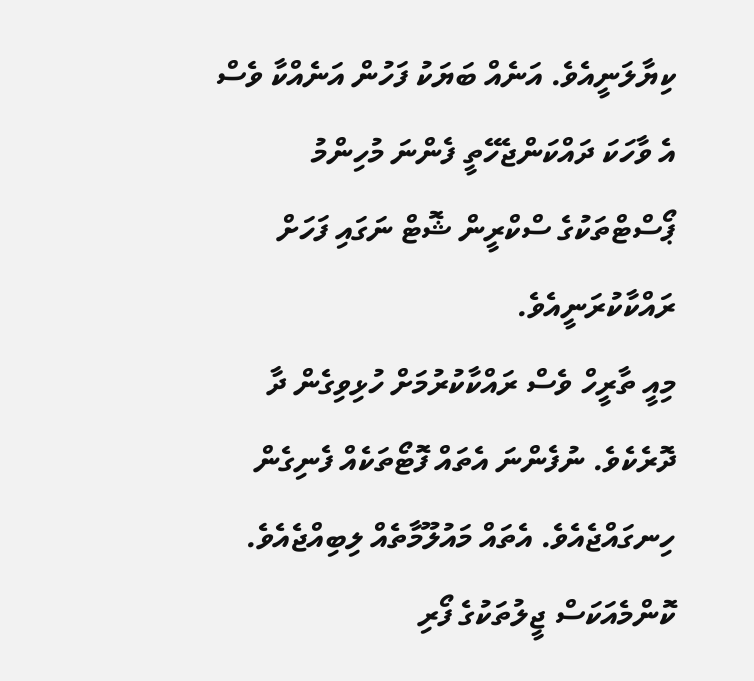ކިޔާލަނީއެވެ. އަނެއް ބަޔަކު ފަހުން އަނެއްކާ ވެސް އެ ވާހަކަ ދައްކަންޖެހޭތީ ފެންނަ މުހިންމު ޕޯސްޓްތަކުގެ ސްކްރީން ޝޮޓް ނަގައި ފަހަށް ރައްކާކުރަނީއެވެ.
މިއީ ތާރީހް ވެސް ރައްކާކުރުމަށް ހުޅިވިގެން ދާ ދޮރެކެވެ. ނުފެންނަ އެތައް ފޮޓޯތަކެއް ފެނިގެން ހިނގައްޖެއެވެ. އެތައް މައުލޫމާތެއް ލިބިއްޖެއެވެ. ކޮންމެއަކަސް ޖީލުތަކުގެ ފޯރި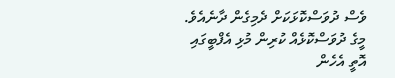ވެސް ދުވަސްކޮޅަކަށް ދެމިގެން ދާނެއެވެ. މީގެ ދުވަސްކޮޅެއް ކުރިން މުޅި އެފްބީގައި އޮތީ އެހެން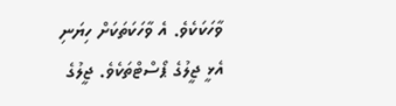ވާހަކަކެވެ. އެ ވާހަކަތަކަށް ހިޔަނި އެޅީ ޖީލުގެ ޕޯސްޓްތަކެވެ. ޖީލުގެ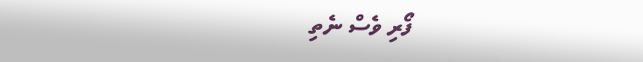ފޯރި ވެސް ނެތި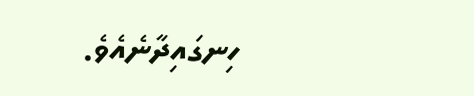ހިނގައިދާނެއެވެ.